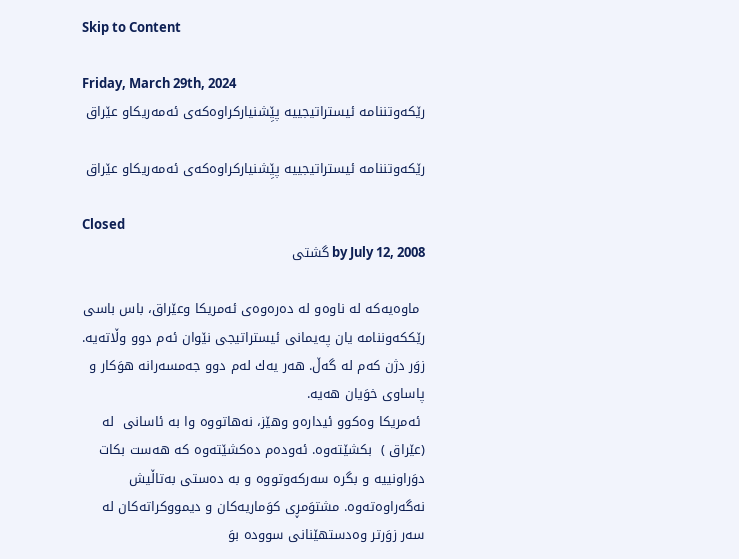Skip to Content

Friday, March 29th, 2024
رێكه‌وتننامه‌‌ ئیستراتیجییه‌ پێِشنیاركراوه‌كه‌ی ئه‌مه‌ریكاو عێراق‌

رێكه‌وتننامه‌‌ ئیستراتیجییه‌ پێِشنیاركراوه‌كه‌ی ئه‌مه‌ریكاو عێراق‌

Closed
by July 12, 2008 گشتی

 ماوه‌یه‌كه‌ له‌ ناوه‌و له‌ ده‌ره‌وه‌ی ئه‌مریكا وعێراق، باس باسی رێككه‌وننامه‌ یان په‌یمانی ئیستراتیجی نێوان ئه‌م دوو وڵاته‌یه‌. زوَر دژن كه‌م له‌ گه‌ڵ‌. هه‌ر یه‌ك له‌م دوو جه‌مسه‌رانه‌ هوَكار و پاساوی خوَیان هه‌یه‌.
 ئه‌مریكا وه‌كوو ئیداره‌و وهێز، نه‌هاتووه‌ وا به‌ ئاسانی  له‌ (عێراق )  بكشێته‌وه‌. ئه‌وده‌م ده‌كشێته‌وه‌ كه‌ هه‌ست بكات دوَراونییه‌ و بگره‌ سه‌ركه‌وتووه‌ و به‌ ده‌ستی به‌تاڵیش نه‌گه‌راوه‌ته‌وه‌. مشتوَمڕی كوَماریه‌كان و دیمووكراته‌كان له‌ سه‌ر زوَرتر وه‌دستهێنانی سووده‌ بوَ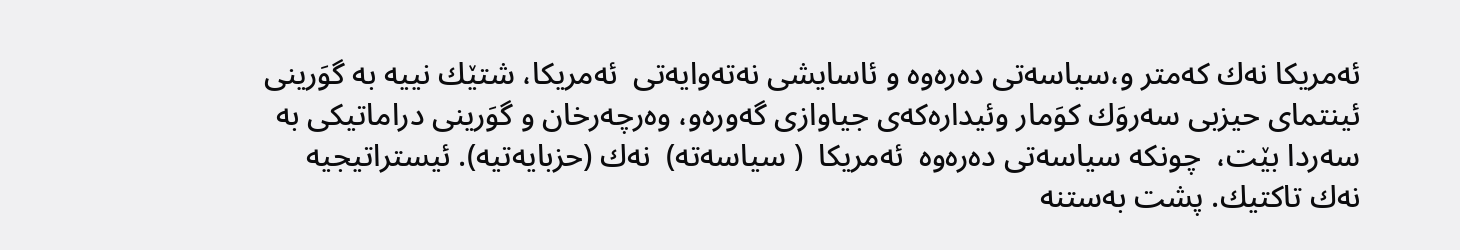ئه‌مریكا نه‌ك كه‌متر و،سیاسه‌تی ده‌ره‌وه‌ و ئاسایشی نه‌ته‌وایه‌تی  ئه‌مریكا، شتێك نییه‌ به‌ گوَرینی ئینتمای حیزبی سه‌روَك كوَمار وئیداره‌كه‌ی جیاوازی گه‌وره‌و، وه‌رچه‌رخان و گوَرینی دراماتیكی به‌ سه‌ردا بێت،  چونكه‌ سیاسه‌تی ده‌ره‌وه‌  ئه‌مریكا  ( سیاسه‌ته‌)  نه‌ك (حزبایه‌تیه‌). ئیستراتیجیه‌ نه‌ك تاكتیك. پشت به‌ستنه‌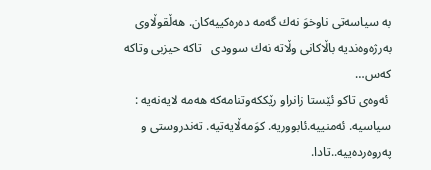به‌ سیاسه‌تی ناوخوَ نه‌ك گه‌مه‌ ده‌ره‌كییه‌كان. هه‌ڵقوڵاوی به‌رژه‌وه‌ندیه‌ باڵاكانی وڵاته‌ نه‌ك سوودی   تاكه‌ حیزبی وتاكه‌ كه‌س…
 ئه‌وه‌ی تاكو ئێستا زانراو رێككه‌وتنامه‌كه‌ هه‌مه‌ لایه‌نه‌یه‌ : سیاسیه‌. ئه‌منییه‌.ئابووریه‌. كوَمه‌ڵایه‌تیه‌. ته‌ندروستی و په‌روه‌رده‌ییه‌..تادا.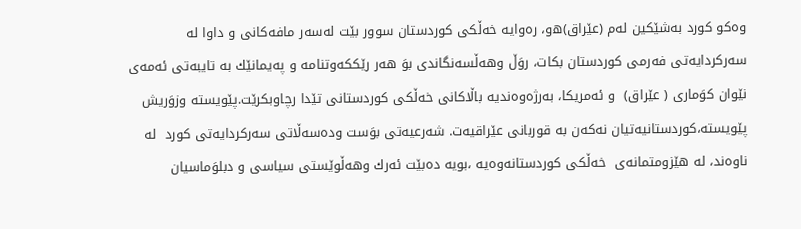وه‌كو كورد به‌شێكین له‌م (عێراق)ه‌و، ره‌وایه‌ خه‌ڵكی كوردستان سوور بێت له‌سه‌ر مافه‌كانی و داوا له‌ سه‌ركردایه‌تی فه‌رمی كوردستان بكات، روَڵ وهه‌ڵسه‌نگاندی بوَ هه‌ر رێككه‌وتنامه‌ و په‌یمانێك به‌ تایبه‌تی ئه‌مه‌ی نێوان كوَماری ( عێراق)  و ئه‌مریكا، به‌رژه‌وه‌ندیه‌ باڵاكانی خه‌ڵكی كوردستانی تێدا رچاوبكرێت.پێویسته‌ وزوَریش پێویسته‌،كوردستانیه‌تیان نه‌كه‌ن به‌ قوربانی عێراقیه‌ت. شه‌رعیه‌تی بوَست وده‌سه‌ڵاتی سه‌ركردایه‌تی كورد  له‌ ناوه‌ند، له‌ هێزومتمانه‌ی  خه‌ڵكی كوردستانه‌وه‌یه‌ ،بویه‌ ده‌بێت ئه‌رك وهه‌ڵوێستی سیاسی و دبلوَماسیان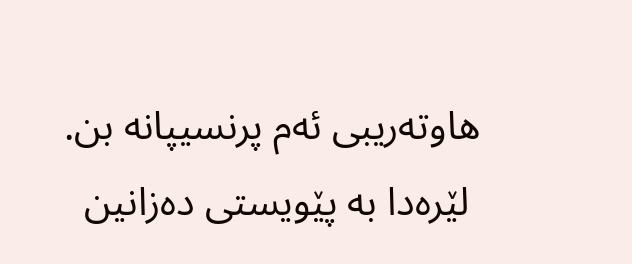هاوته‌ریبی ئه‌م پرنسیپانه‌ بن.
 لێره‌دا به‌ پێویستی ده‌زانین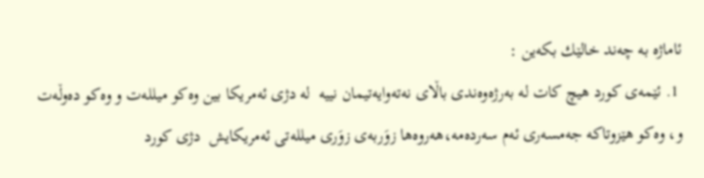ئاماژه‌ به‌ چه‌ند خالێك بكه‌ین :
 1. ئێمه‌ی كورد هیچ كات له‌ به‌رژه‌وه‌ندی باڵای نه‌ته‌وایه‌تیمان نییه‌  له‌ دژی ئه‌مریكا بین وه‌كو میلله‌ت و وه‌كو ده‌وڵه‌ت و، وه‌كو هێزوتاكه‌ جه‌مسه‌ری ئه‌م سه‌رده‌مه‌،هه‌روه‌ها زوَربه‌ی زوَری میلله‌تی ئه‌مریكایش  دژی كورد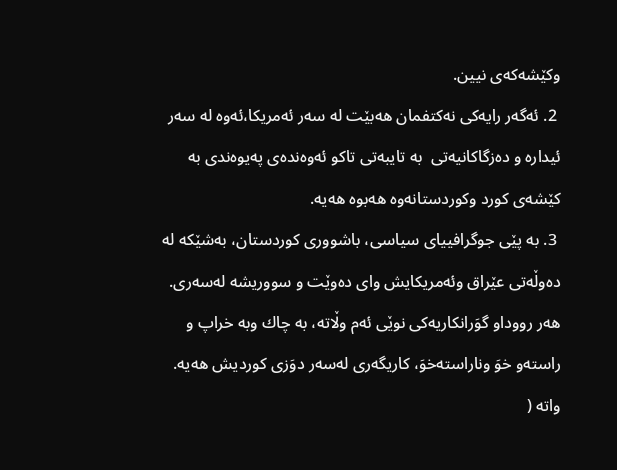وكێشه‌كه‌ی نیین.
 2. ئه‌گه‌ر رایه‌كی نه‌كتفمان هه‌بێت له‌ سه‌ر ئه‌مریكا،ئه‌وه‌ له‌ سه‌ر  ئیداره‌ و ده‌زگاكانیه‌تی  به‌ تایبه‌تی تاكو ئه‌وه‌نده‌ی په‌یوه‌ندی به‌ كێشه‌ی كورد وكوردستانه‌وه‌ هه‌بوه‌ هه‌یه‌.
 3. به‌ پێی جوگرافییای سیاسی، باشووری كوردستان، به‌شێكه‌ له‌ ده‌وڵه‌تی عێراق وئه‌مریكایش وای ده‌وێت و سووریشه‌ له‌سه‌ری. هه‌ر رووداو گوَرانكاریه‌كی نوێی ئه‌م وڵاته‌، به‌ چاك وبه‌ خراپ و راسته‌و خوَ وناراسته‌خوَ، كاریگه‌ری له‌سه‌ر دوَزی كوردیش هه‌یه‌. واته‌ (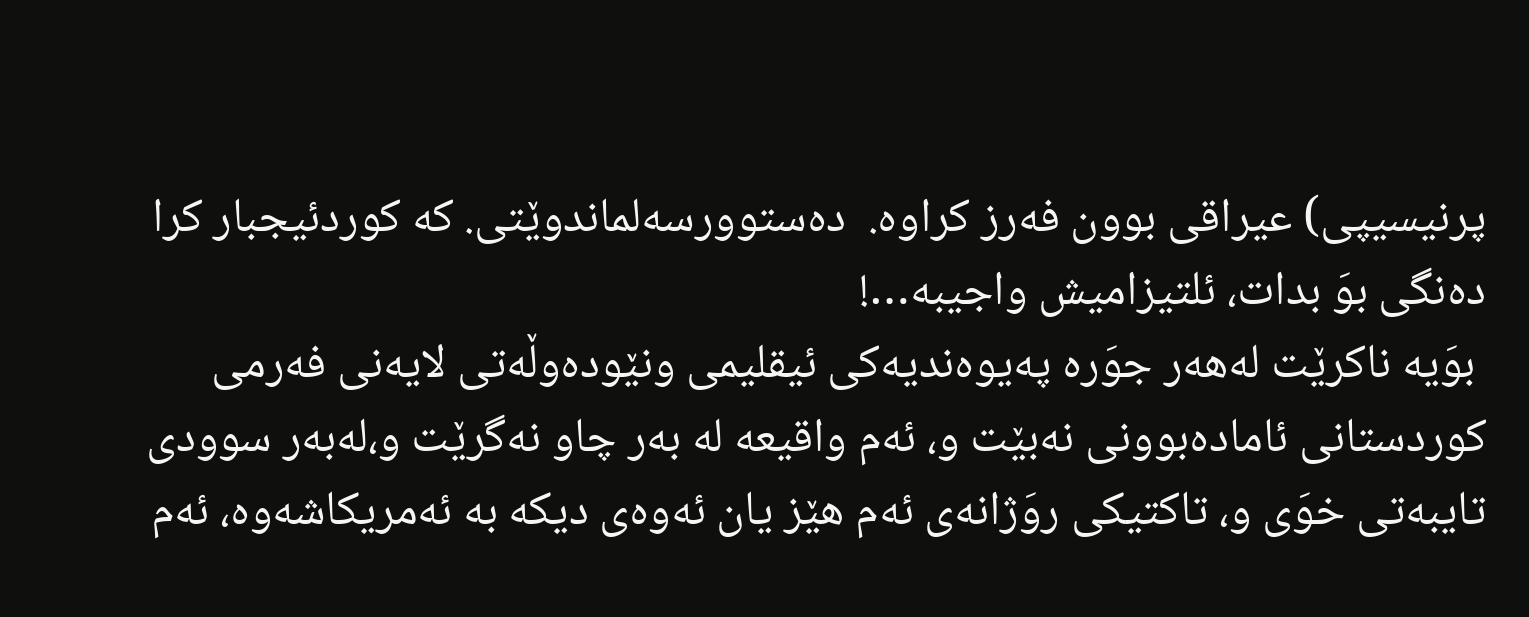پرنیسیپی) عیراقی بوون فه‌رز كراوه‌.  ده‌ستوورسه‌لماندوێتی. كه‌ كوردئیجبار كرا  ده‌نگی بوَ بدات، ئلتیزامیش واجیبه‌…!
 بوَیه‌ ناكرێت له‌هه‌ر جوَره‌ په‌یوه‌ندیه‌كی ئیقلیمی ونێوده‌وڵه‌تی لایه‌نی فه‌رمی  كوردستانی ئاماده‌بوونی نه‌بێت و، ئه‌م واقیعه‌ له‌ به‌ر چاو نه‌گرێت و،له‌به‌ر سوودی تایبه‌تی خوَی و، تاكتیكی روَژانه‌ی ئه‌م هێز یان ئه‌وه‌ی دیكه‌ به‌ ئه‌مریكاشه‌وه‌، ئه‌م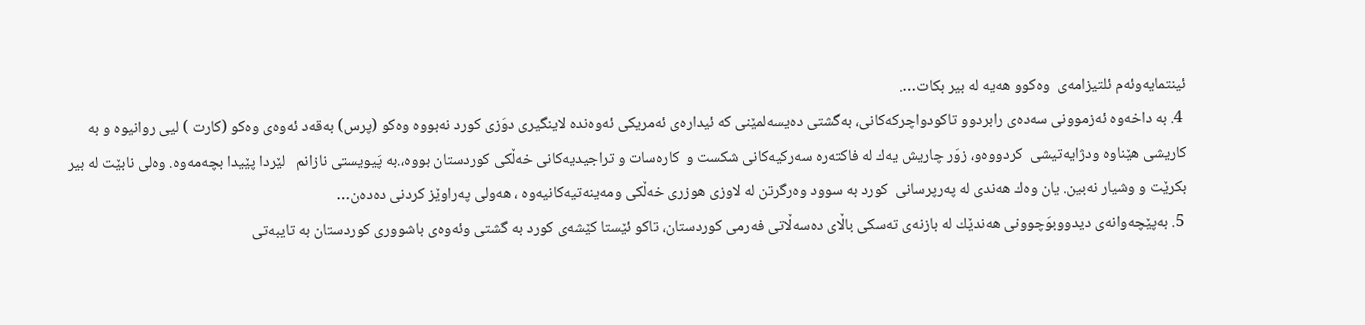ئینتمایه‌وئه‌م ئلتیزامه‌ی  وه‌كوو هه‌یه‌ له‌ بیر بكات….
 4. به‌ داخه‌وه‌ ئه‌زموونی سه‌ده‌ی رابردوو تاكودواچركه‌كانی، به‌گشتی ده‌یسه‌لمێنی كه‌ ئیداره‌ی ئه‌مریكی ئه‌وه‌نده‌ لاینگیری دوَزی كورد نه‌بووه‌ وه‌كو (پرس) به‌قه‌د ئه‌وه‌ی وه‌كو (كارت ) لیی روانیوه‌ و به‌ كاریشی هێناوه‌ ودژایه‌تیشی  كردووه‌و، زوَر چاریش یه‌ك له‌ فاكته‌ره‌ سه‌ركیه‌كانی شكست و  كاره‌سات و تراجیدیه‌كانی خه‌ڵكی كوردستان بووه‌،.به‌ پَیویستی نازانم   لێردا پێیدا بچه‌مه‌وه‌. وه‌لی نابێت له‌ بیر بكرێت و وشیار نه‌بین. یان وه‌ك هه‌ندی له‌ په‌رپرسانی  كورد به‌ سوود وه‌رگرتن له‌ لاوزی هوزری خه‌ڵكی ومه‌ینه‌تیه‌كانیه‌وه‌ ، هه‌ولی په‌راوێز كردنی ده‌ده‌ن…
 5. به‌پێچه‌وانه‌ی دیدووبوَچوونی هه‌ندێك له‌ بازنه‌ی ته‌سكی باڵای ده‌سه‌ڵاتی فه‌رمی كوردستان، تاكو ئێستا كێشه‌ی كورد به‌ گشتی وئه‌وه‌ی باشووری كوردستان به‌ تایبه‌تی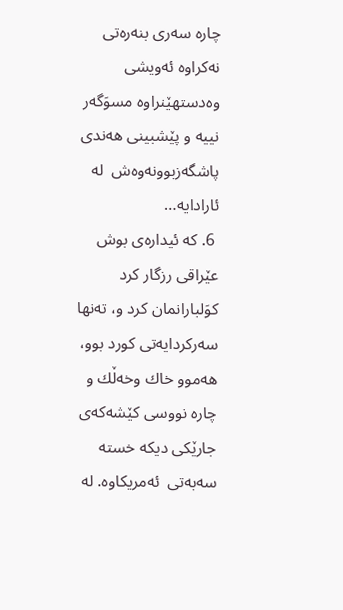چاره‌ سه‌ری بنه‌ره‌تی نه‌كراوه‌ ئه‌ویشی وه‌دستهێنراوه‌ مسوَگه‌ر نییه‌ و پێشبینی هه‌ندی پاشگه‌زبوونه‌وه‌ش  له‌ ئارادایه‌…
 6. كه‌ ئیداره‌ی بوش عێراقی رزگار كرد كوَلبارانمان كرد و، ته‌نها سه‌ركردایه‌تی كورد بوو، هه‌موو خاك وخه‌ڵك و چاره‌ نووسی كێشه‌كه‌ی جارێكی دیكه‌ خسته‌ سه‌به‌تی  ئه‌مریكاوه‌. له‌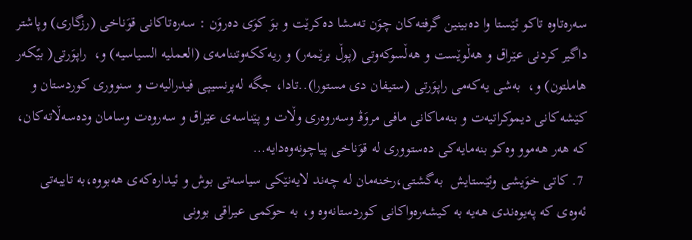سه‌ره‌تاوه‌ تاكو ئێستا وا ده‌بینین گرفته‌كان چوَن ته‌مشا ده‌كرێت و بوَ كوَی ده‌روَن : سه‌ره‌تاكانی قوَناخی (رزگاری) وپاشتر داگیر كردنی عێراق و هه‌ڵوێست و هه‌ڵسوكه‌وتی (پوڵ‌ برێمه‌ر) و ریه‌ككه‌وتننامه‌ی (العملیه‌ السیاسیه‌) و،  راپوَرتی( بیًكه‌ر هاملتون) و،  به‌شی یه‌كه‌می راپوَرتی (ستیفان دی مستورا)..تادا، جگه‌ له‌پرنسیپی فیدرالیه‌ت و سنووری كوردستان و كێشه‌كانی دیموكراتیه‌ت و بنه‌ماكانی مافی مروَڤـ وسه‌روه‌ری وڵات و پێناسه‌ی عێراق و سه‌روه‌ت وسامان وده‌سه‌ڵاته‌كان، كه‌ هه‌ر هه‌موو وه‌كو بنه‌مایه‌كی ده‌ستووری له‌ قوَناخی پیاچونه‌وه‌دایه‌…
 7. كاتی خوَیشی وئێستایش  به‌گشتی،رخنه‌مان له‌ چه‌ند لایه‌نێكی سیاسه‌تی بوش و ئیداره‌كه‌ی هه‌بووه‌،به‌ تایبه‌تی ئه‌وه‌ی كه‌ په‌یوه‌ندی هه‌یه‌ به‌ كیشه‌ره‌واكانی كوردستانه‌وه‌ و، به‌ حوكمی عیراقی بوونی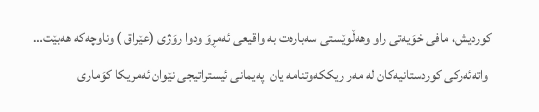كوردیش، مافی خوَیه‌تی راو وهه‌ڵوێستی سه‌باره‌ت به‌ واقیعی ئه‌مڕوَ ودوا روَژی (عێراق ) وناوچه‌كه‌ هه‌بێت…
 واته‌ئه‌ركی كوردستانیه‌كان له‌ مه‌ر ریككه‌وتنامه‌ یان  په‌یمانی ئیستراتیجی نێوان ئه‌مریكا كوَماری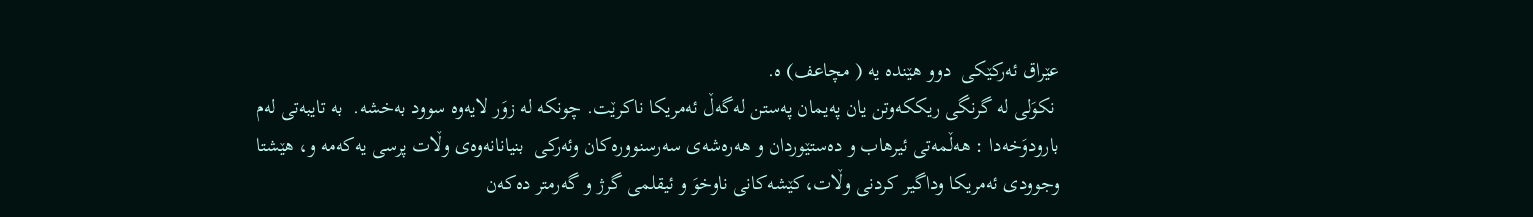عێراق ئه‌ركێكی  دوو هێنده‌ یه‌ ( مچاعف) ه‌.
 نكوَلی له‌ گرنگی ریككه‌وتن یان په‌یمان په‌ستن له‌گه‌ڵ‌ ئه‌مریكا ناكرێت. چونكه‌ له‌ زوَر لایه‌وه‌ سوود به‌خشه‌.  به‌ تایبه‌تی له‌م بارودوَخه‌دا : هه‌ڵمه‌تی ئیرهاب و ده‌ستێوردان و هه‌ره‌شه‌ی سه‌رسنووره‌كان وئه‌ركی  بنیانانه‌وه‌ی وڵات پرسی یه‌كه‌مه‌ و، هێشتا وجوودی ئه‌مریكا وداگیر كردنی وڵات،كێشه‌كانی ناوخوَ و ئیقلمی گرژ و گه‌رمتر ده‌كه‌ن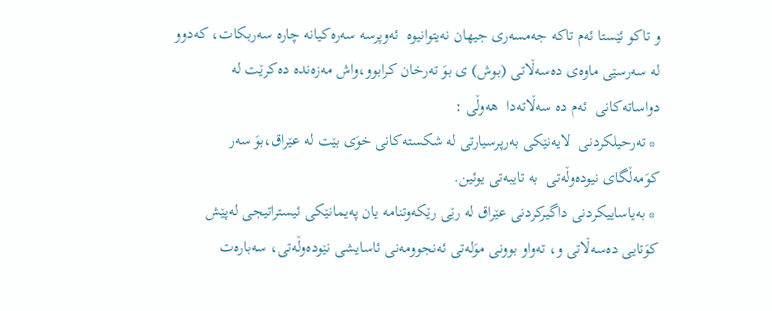و تاكو ئێستا ئه‌م تاكه‌ جه‌مسه‌ری جیهان نه‌یتوانیوه‌  ئه‌وپرسه‌ سه‌ره‌كیانه‌ چاره‌ سه‌ربكات، كه‌دوو له‌ سه‌رسێی ماوه‌ی ده‌سه‌ڵاتی (بوش) ی بوَ ته‌رخان كرابوو،واش مه‌زه‌نده‌ ده‌كرێت له‌ دواساته‌كانی  ئه‌م ده‌ سه‌ڵاته‌دا  هه‌وڵی :
 * ته‌رحیلكردنی  لایه‌نێكی به‌رپرسیارتی له‌ شكسته‌كانی خوَی بێت له‌ عێراق،بوَ سه‌ر كوَمه‌ڵگای نیوده‌وڵه‌تی  به‌ تایبه‌تی یوئین.
 * به‌یاساییكردنی داگیركردنی عێراق له‌ رێی رێكه‌وتنامه‌ یان په‌یمانێكی ئیستراتیجی له‌پێش كوَتایی ده‌سه‌ڵاتی و، ته‌واو بوونی موَله‌تی ئه‌نجوومه‌نی ئاسایشی نێوده‌وڵه‌تی، سه‌باره‌ت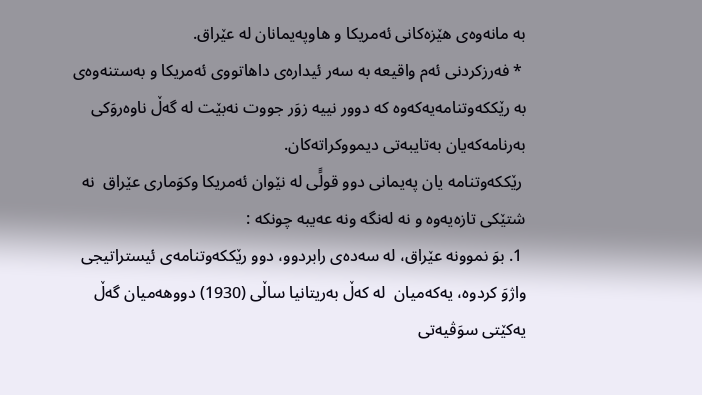به‌ مانه‌وه‌ی هێزه‌كانی ئه‌مریكا و هاوپه‌یمانان له‌ عێراق.
 * فه‌رزكردنی ئه‌م واقیعه‌ به‌ سه‌ر ئیداره‌ی داهاتووی ئه‌مریكا و به‌ستنه‌وه‌ی به‌ رێككه‌وتنامه‌یه‌كه‌وه‌ كه‌ دوور نییه‌ زوَر جووت نه‌بێت له‌ گه‌ڵ‌ ناوه‌روَكی به‌رنامه‌كه‌یان به‌تایبه‌تی دیمووكراته‌كان.
 رێككه‌وتنامه‌ یان په‌یمانی دوو قولًَی له‌ نێوان ئه‌مریكا وكوَماری عێراق  نه‌ شتێكی تازه‌یه‌وه‌ و نه‌ له‌نگه‌ ونه‌ عه‌یبه‌ چونكه‌ :
 1. بوَ نموونه‌ عێراق، له‌ سه‌ده‌ی رابردوو، دوو رێككه‌وتنامه‌ی ئیستراتیجی واژوَ كردوه‌، یه‌كه‌میان  له‌ كه‌ڵ‌ به‌ریتانیا ساڵی (1930) دووهه‌میان گه‌ڵ‌ یه‌كێتی سوَڤیه‌تی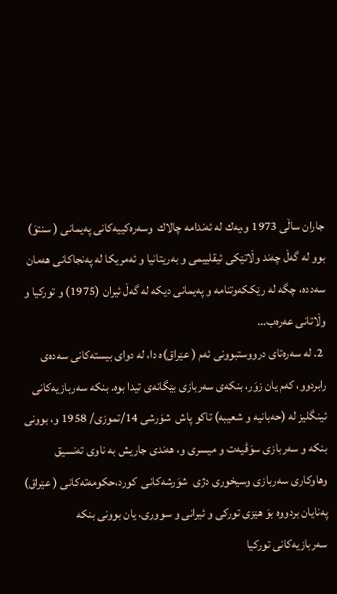جاران ساڵی 1973 و،یه‌ك له‌ ئه‌ندامه‌ چالاك  وسه‌ره‌كییه‌كانی په‌یمانی ( سنتوَ) بوو له‌ گه‌ڵ‌ چه‌ند وڵاتێكی ئیقلییمی و به‌ریتانیا و ئه‌مریكا له‌ په‌نجاكانی هه‌مان سه‌دده‌، چگه‌ له‌ رێككه‌وتنامه‌ و په‌یمانی دیكه‌ له‌ گه‌ڵ‌ ئیران (1975) و توركیا و وڵاتانی عه‌ره‌ب…
 2. له‌ سه‌ره‌تای درووستبوونی ئه‌م ( عێراق)ه‌ دا، له‌ دوای بیسته‌كانی سه‌ده‌ی رابردوو، كه‌م یان زوَر، بنكه‌ی سه‌ربازی بێگانه‌ی تیدا بوه‌. بنكه‌ سه‌ربازیه‌كانی ئینگلیز له‌ (حه‌بانیه‌ و شعیبه‌) تاكو پاش  شوَرشی 14/تموزی/ 1958 و، بوونی بنكه‌ و سه‌ربازی سوَڤیه‌ت و میسری و، هه‌ندی جاریش به‌ ناوی ته‌نسیق وهاوكاری سه‌ربازی وسیخوری دژی  شوَرشه‌كانی  كورد،حكومه‌ته‌كانی ( عێراق)  په‌نایان بردووه‌ بوَ هێزی توركی و ئیرانی و سووری، یان بوونی بنكه‌ سه‌ربازیه‌كانی توركیا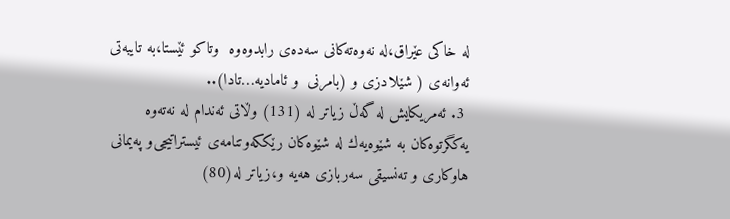له‌ خاكی عێراق،له‌ نه‌وه‌ته‌كانی سه‌ده‌ی رابدوه‌وه‌  وتاكو ئێستا،به‌ تایبه‌تی ئه‌وانه‌ی ( شێلادزی و (بامرنی  و ئامادیه‌…تادا)..
 3. ئه‌مریكایش له‌ گه‌ڵ‌ زیاتر له‌ (131) وڵاتی ئه‌ندام له‌ نه‌ته‌وه‌ یه‌كگرتوه‌كان به‌ شێوه‌یه‌ك له‌ شێوه‌كان رێككه‌وتنامه‌ی ئیستراتیجی‌و په‌یمانی هاوكاری و ته‌نسیقی سه‌ربازی هه‌یه‌ و،زیاتر له‌(80)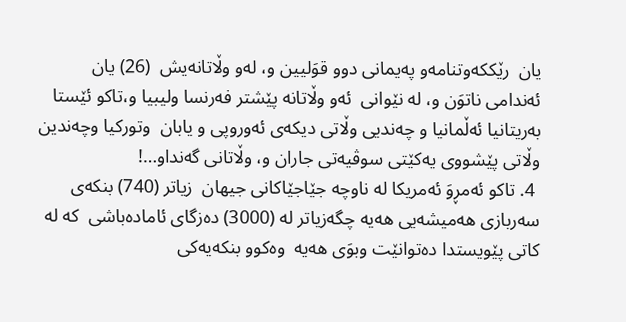یان  رێككه‌وتنامه‌و په‌یمانی دوو قوَلیین و، له‌و وڵاتانه‌یش  (26) یان ئه‌ندامی ناتوَن و، له‌ نێوانی  ئه‌و وڵاتانه‌ پێشتر فه‌رنسا ولیبیا و،تاكو ئێستا به‌ریتانیا ئه‌ڵمانیا و چه‌ندیی وڵاتی دیكه‌ی ئه‌وروپی و یابان  وتوركیا وچه‌ندین وڵاتی پێشووی یه‌كێتی سوڤیه‌تی جاران و، وڵاتانی گه‌نداو…!
 4. تاكو ئه‌مڕوَ ئه‌مریكا له‌ ناوچه‌ جێاجێاكانی جیهان  زیاتر (740) بنكه‌ی سه‌ربازی هه‌میشه‌یی هه‌یه‌ چگه‌زیاتر له‌ (3000) ده‌زگای ئاماده‌باشی  كه‌ له‌ كاتی پێویستدا ده‌توانێت وبوَی هه‌یه‌  وه‌كوو بنكه‌یه‌كی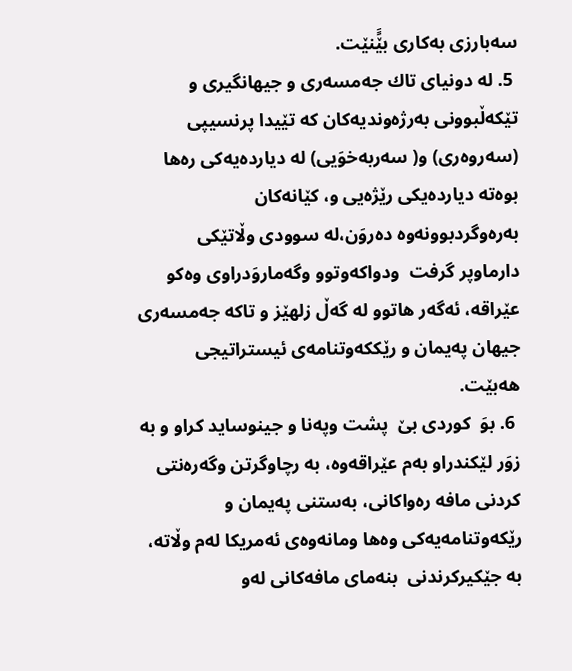سه‌بارزی به‌كاری بێًَنێت.
 5. له‌ دونیای تاك جه‌مسه‌ری و جیهانگیری و تێكه‌ڵبوونی به‌رژه‌وندیه‌كان كه‌ تێیدا پرنسیپی (سه‌روه‌ری) و( سه‌ربه‌خوَیی) له‌ دیارده‌یه‌كی ره‌ها بوه‌ته‌ دیارده‌یكی رێژه‌یی و، كێانه‌كان به‌ره‌وگردبوونه‌وه‌ ده‌روَن،له‌ سوودی وڵاتێكی دارماوپر گرفت  ودواكه‌وتوو وگه‌ماروَدراوی وه‌كو عێراقه‌، ئه‌گه‌ر هاتوو له‌ گه‌ڵ‌ زلهێز و تاكه‌ جه‌مسه‌ری جیهان په‌یمان و رێككه‌وتنامه‌ی ئیستراتیجی هه‌بێت.
 6. بوَ  كوردی بێ  پشت وپه‌نا و جینوساید كراو و به‌ زوَر لێكندراو به‌م عێراقه‌وه‌، به‌ رچاوگرتن وگه‌ره‌نتی كردنی مافه‌ ره‌واكانی، به‌ستنی په‌یمان و رێكه‌وتنامه‌یه‌كی وه‌ها ومانه‌وه‌ی ئه‌مریكا له‌م وڵاته‌، به‌ جێكیركرندنی  بنه‌مای مافه‌كانی له‌و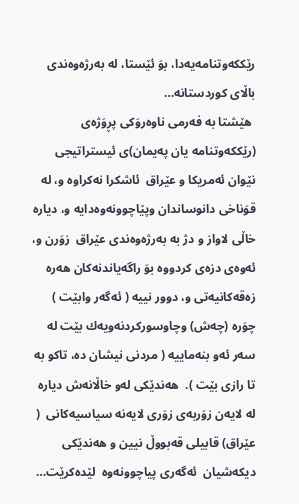رێككه‌وتنامه‌یه‌دا، بوَ ئێستا، له‌ به‌رژه‌وه‌ندی باڵای كوردستانه‌…
 هێشتا به‌ فه‌رمی ناوه‌روَكی پڕوَژه‌ی (رێككه‌وتنامه‌ یان په‌یمان)ی ئیستراتیجی نێوان ئه‌مریكا و عێراق  ئاشكرا نه‌كراوه‌ و، له‌ قوَناخی دانوساندان وپێاچوونه‌وه‌دایه‌ و، دیاره‌ خاڵی لاواز و دژ به‌ به‌رژه‌وه‌ندی عێراق  زوَرن و، ئه‌وه‌ی دزه‌ی كردووه‌ بوَ راگه‌یاندنه‌كان هه‌ره‌ زه‌قه‌كانیه‌تی و، دوور نییه‌ ( ئه‌گه‌ر وابێت )  چوَره‌ (چه‌ش) وچاوسوركردنه‌ویه‌ك بێت له‌ سه‌ر ئه‌و بنه‌ماییه‌ ( مردنی نیشان ده‌، تاكو به‌ تا رازی بێت ).  هه‌ندێكی له‌و خاڵانه‌ش دیاره‌ له‌ لایه‌ن زوَربه‌ی زوَری لایه‌نه‌ سیاسیه‌كانی  ( عێراق) قابیلی قه‌بووڵ نیین و هه‌ندێكی دیكه‌شیان  ئه‌گه‌ری پیاچوونه‌وه‌  لێده‌كرێت…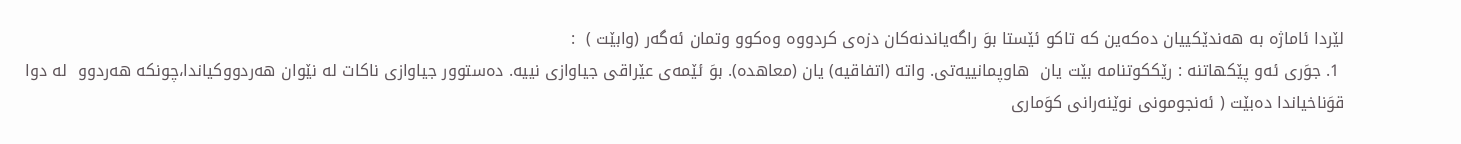لێردا ئاماژه‌ به‌ هه‌ندێكییان ده‌كه‌ین كه‌ تاكو ئێستا بوَ راگه‌یاندنه‌كان دزه‌ی كردووه‌ وه‌كوو وتمان ئه‌گه‌ر (وابێت )  :
 1. جوَری ئه‌و پێكهاتنه‌ : رێككوتنامه‌ بێت یان  هاوپمانییه‌تی. واته‌ (اتفاقیه‌) یان (معاهده‌). بوَ ئێمه‌ی عێراقی جیاوازی نییه‌. ده‌ستوور جیاوازی ناكات له‌ نێوان هه‌ردووكیاندا،چونكه‌ هه‌ردوو  له‌ دوا قوَناخیاندا ده‌بێت ( ئه‌نجومونی نوێنه‌رانی كوَماری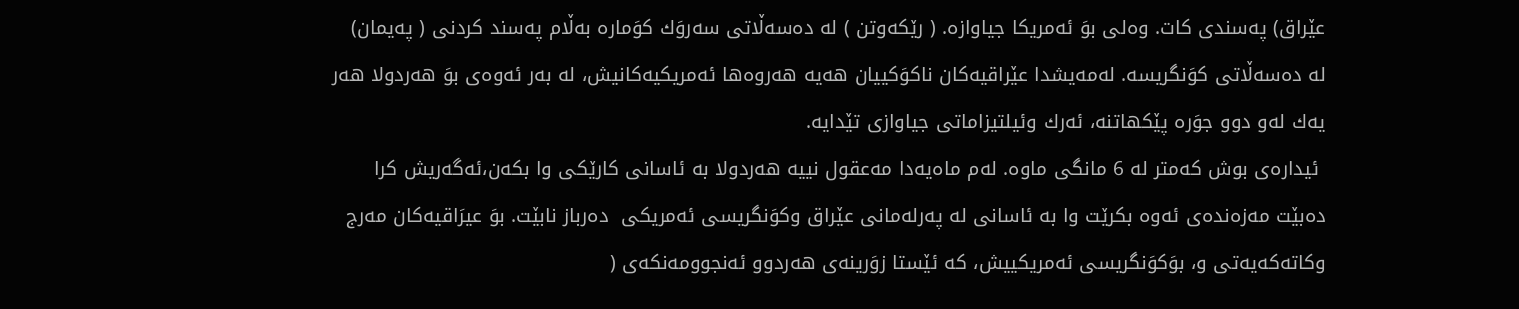عێراق) په‌سندی كات. وه‌لی بوَ ئه‌مریكا جیاوازه‌. ( رێكه‌وتن ) له‌ ده‌سه‌ڵاتی سه‌روَك كوَماره‌ به‌ڵام په‌سند كردنی ( په‌یمان)  له‌ ده‌سه‌ڵاتی كوَنگریسه‌. له‌مه‌یشدا عێراقیه‌كان ناكوَكییان هه‌یه‌ هه‌روه‌ها ئه‌مریكیه‌كانیش، له‌ به‌ر ئه‌وه‌ی بوَ هه‌ردولا هه‌ر یه‌ك له‌و دوو جوَره‌ پێكهاتنه‌، ئه‌رك وئیلتیزاماتی جیاوازی تێدایه‌.
 ئیداره‌ی بوش كه‌متر له‌ 6 مانگی ماوه‌. له‌م ماه‌یه‌دا مه‌عقول نییه‌ هه‌ردولا به‌ ئاسانی كارێكی وا بكه‌ن،ئه‌گه‌ریش كرا  ده‌بێت مه‌زه‌نده‌ی ئه‌وه‌ بكرێت وا به‌ ئاسانی له‌ په‌رله‌مانی عێراق وكوَنگریسی ئه‌مریكی  ده‌رباز نابێت. بوَ عیرَاقیه‌كان مه‌رج وكاته‌كه‌یه‌تی و، بوَكوَنگریسی ئه‌مریكییش، كه‌ ئێستا زوَرینه‌ی هه‌ردوو ئه‌نجوومه‌نكه‌ی (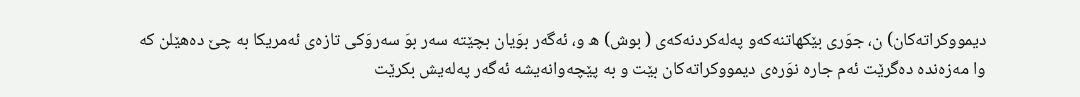دیمووكراته‌كان) ن، جوَری بێكهاتنه‌كه‌و په‌له‌كردنه‌كه‌ی ( بوش) ه‌ و، ئه‌گه‌ر بوَیان بچێته‌ سه‌ر بوَ سه‌روَكی تازه‌ی ئه‌مریكا به‌ چێ ده‌هێلن كه‌ وا مه‌زه‌نده‌ ده‌گرێت ئه‌م جاره‌ نوَره‌ی دیمووكراته‌كان بێت و به‌ پێچه‌وانه‌یشه‌ ئه‌گه‌ر په‌له‌یش بكرێت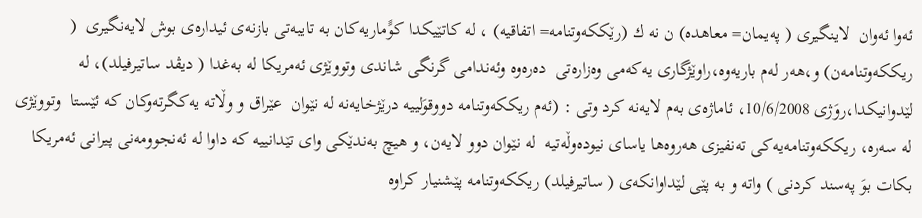ئه‌وا ئه‌وان  لاینگیری ( په‌یمان= معاهده‌) ن نه‌ ك (رێككه‌وتنامه‌= اتفاقیه‌) ، له‌ كاتێیكدا كوًَماریه‌كان به‌ تایبه‌تی بازنه‌ی ئیداره‌ی بوش لایه‌نگیری  ( ریككه‌وتنامه‌ن) و،هه‌ر له‌م باریه‌وه‌،راوێژگاری یه‌كه‌می وه‌زاره‌تی  ده‌ره‌وه‌ وئه‌ندامی گرنگی شاندی وتووێژی ئه‌مریكا له‌ به‌غدا ( دیڤد ساتیرفیلد)، له‌ لێدوانیكدا،روَژی 10/6/2008، ئاماژه‌ی به‌م لایه‌نه‌ كرد وتی : (ئه‌م ریككه‌وتنامه‌ دووقوَلییه‌ درێژخایه‌نه‌ له‌ نێوان  عێراق و وڵاته‌ یه‌كگرته‌وكان كه‌ ئێستا  وتووێژی له‌ سه‌ره‌، ریككه‌وتنامه‌یه‌كی ته‌نفیزی هه‌روه‌ها یاسای نیوده‌وڵه‌تیه‌  له‌ نێوان دوو لایه‌ن، و هیچ به‌ندێكی وای تێدانییه‌ كه‌ داوا له‌ ئه‌نجوومه‌نی پیرانی ئه‌مریكا بكات بوَ په‌سند كردنی ) واته‌ و به‌ پێی لێداوانكه‌ی ( ساتیرفیلد) ریككه‌وتنامه‌ پێشنیار كراوه‌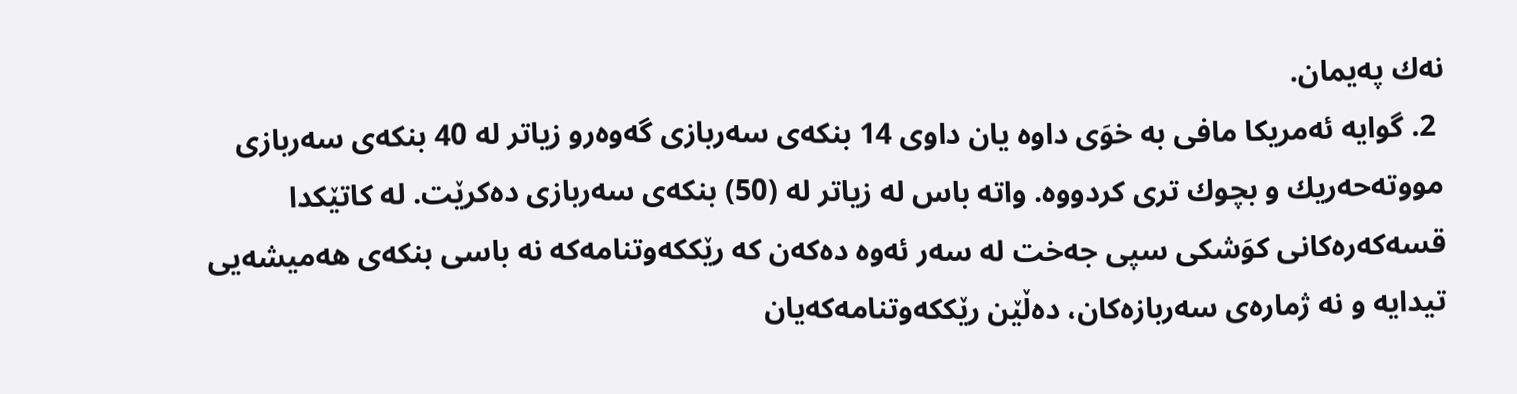نه‌ك په‌یمان.
 2. گوایه‌ ئه‌مریكا مافی به‌ خوَی داوه‌ یان داوی 14 بنكه‌ی سه‌ربازی گه‌وه‌رو زیاتر له‌ 40 بنكه‌ی سه‌ربازی مووته‌حه‌ریك و بچوك تری كردووه‌. واته‌ باس له‌ زیاتر له‌ (50) بنكه‌ی سه‌ربازی ده‌كرێت. له‌ كاتێكدا قسه‌كه‌ره‌كانی كوَشكی سپی جه‌خت له‌ سه‌ر ئه‌وه‌ ده‌كه‌ن كه‌ رێككه‌وتنامه‌كه‌ نه‌ باسی بنكه‌ی هه‌میشه‌یی تیدایه‌ و نه‌ ژماره‌ی سه‌ربازه‌كان، ده‌ڵێن رێككه‌وتنامه‌كه‌یان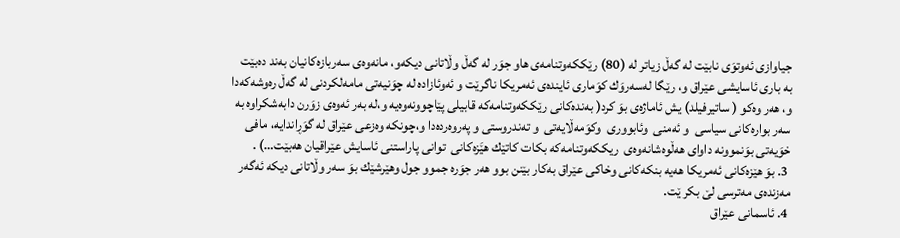جیاوازی ئه‌وتوَی نابێت له‌ گه‌ڵ‌ زیاتر له‌ (80) رێككه‌وتنامه‌ی هاو جوَر له‌ گه‌ڵ‌ وڵاتانی دیكه‌و، مانه‌وه‌ی سه‌ربازه‌كانیان به‌ند ده‌بێت به‌ باری ئاسایشی عێراق و، رێگا له‌سه‌روَك كوَماری ئاینده‌ی ئه‌مریكا ناگرێت و ئه‌وئازاده‌ له‌ چوَنیه‌تی مامه‌لكردنی له‌ گه‌ڵ‌ ره‌وشه‌كه‌دا و، هه‌ر وه‌كو ( ساتیرفیلد) یش ئاماژه‌ی بوَ كرد( به‌نده‌كانی رێككه‌وتنامه‌كه‌ قابیلی پێاچوونه‌وه‌یه‌ و،له‌ به‌ر ئه‌وه‌ی زوَرن دابه‌شكراوه‌ به‌ سه‌ر بواره‌كانی سیاسی  و ئه‌منی  وئابووری  وكوَمه‌ڵایه‌تی  و ته‌ندروستی و په‌روه‌رده‌دا و،چونكه‌ وه‌زعی عێراق له‌ گوَڕاندایه‌، مافی خوَیه‌تی بوَنموونه‌ داوای هه‌ڵوه‌شانه‌وه‌ی  ریككه‌وتنامه‌كه‌ بكات كاتێك هێَزه‌كانی  توانی پاراستنی ئاسایش عێراقیان هه‌بێت…) .
 3. بوَ هێزه‌كانی ئه‌مریكا هه‌یه‌ بنكه‌كانی وخاكی عێراق به‌كار بێنن بوو هه‌ر جوَره‌ جموو جول وهێرشێك بوَ سه‌ر وڵاتانی دیكه‌ ئه‌گه‌ر مه‌زنده‌ی مه‌ترسی لێ بكر ێت.
 4. ئاسمانی عێراق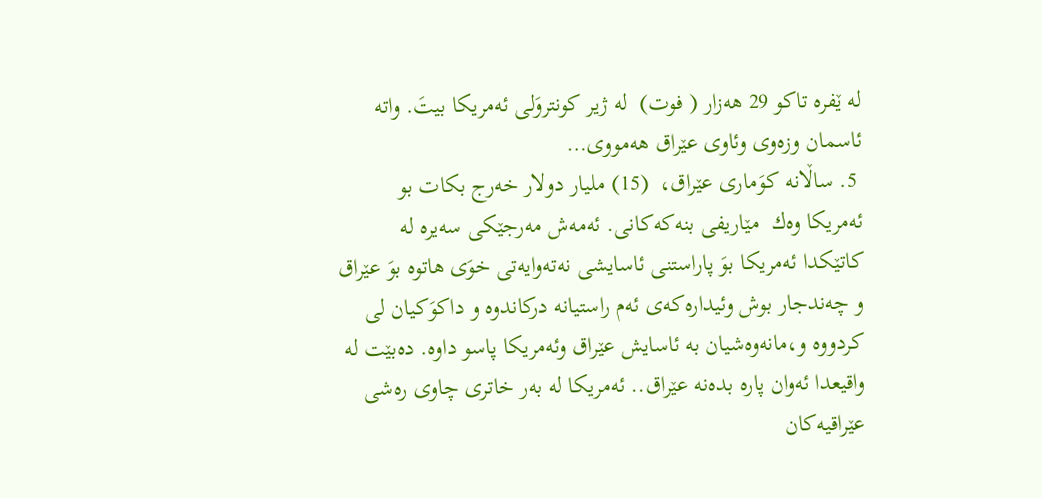له‌ ێفره‌ تاكو 29 هه‌زار ( فوت)  له‌ ژیر كونتروَلی ئه‌مریكا بیتَ. واته‌ ئاسمان وزه‌وی وئاوی عێراق هه‌مووی…
 5. ساڵانه‌ كوَماری عێراق،  (15) ملیار دولار خه‌رج بكات بو ئه‌مریكا وه‌ك  مێاریفی بنه‌كه‌كانی. ئه‌مه‌ش مه‌رجێكی سه‌یره‌ له‌ كاتێكدا ئه‌مریكا بوَ پاراستنی ئاسایشی نه‌ته‌وایه‌تی خوَی هاتوه‌ بوَ عێراق و چه‌ندجار بوش وئیداره‌كه‌ی ئه‌م راستیانه‌ دركاندوه‌ و داكوَكیان لی كردووه‌ و،مانه‌وه‌شیان به‌ ئاسایش عێراق وئه‌مریكا پاسو داوه‌. ده‌بێت له‌ واقیعدا ئه‌وان پاره‌ بده‌نه‌ عێراق.. ئه‌مریكا له‌ به‌ر خاتری چاوی ره‌شی عێراقیه‌كان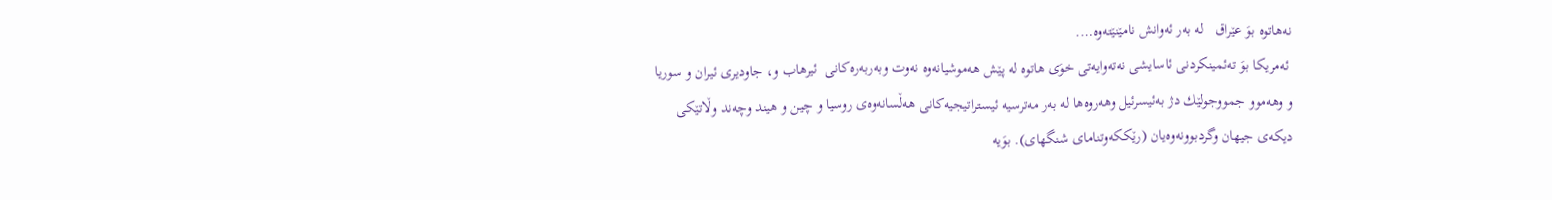نه‌هاتوه‌ بوَ عێراق   له‌ به‌ر ئه‌وانش نامێنێته‌وه‌….
 ئه‌مریكا بوَ ته‌ئمینكردنی ئاسایشی نه‌ته‌وایه‌تی خوَی هاتوه‌ له‌ پێش هه‌موشیانه‌وه‌ نه‌وت وبه‌ربه‌ره‌كانی  ئیرهاب و، جاودیری ئیران و سوریا و وهه‌موو جمووجولێك دژ به‌ئیسرئیل وهه‌روه‌ها له‌ به‌ر مه‌ترسیه‌ ئیستراتیجیه‌كانی هه‌ڵسانه‌وه‌ی روسیا و چین و هیند وچه‌ند وڵاتێكی دیكه‌ی جیهان وگردبوونه‌وه‌یان (رێككه‌وتنامای شنگهای). بوَیه‌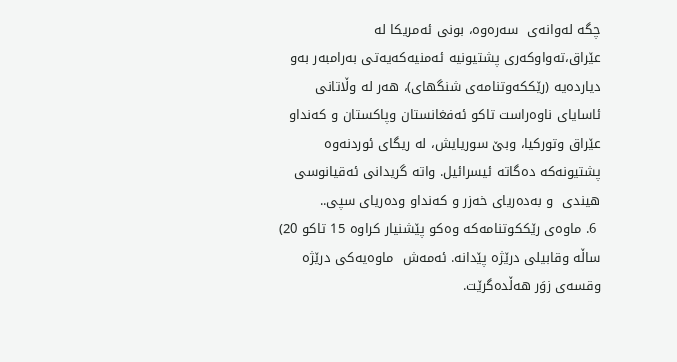چگه‌ له‌وانه‌ی  سه‌ره‌وه‌، بونی ئه‌مریكا له‌ عێراق،ته‌واوكه‌ری پشتیونیه‌ ئه‌منیه‌كه‌یه‌تی به‌رامبه‌ر به‌و دیارده‌یه‌ (رێككه‌وتنامه‌ی شنگهای)، هه‌ر له‌ وڵاتانی  ئاسایای ناوه‌راست تاكو ئه‌فغانستان وپاكستان و كه‌نداو عێراق وتوركیا، وبێ سوریایش، له‌ ریگای ئوردنه‌وه‌ پشتیونه‌كه‌ ده‌گاته‌ ئیسرائیل. واته‌ گریدانی ئه‌قیانوسی هیندی  و به‌ده‌ریای خه‌زر و كه‌نداو وده‌ریای سپی..
 6. ماوه‌ی رێككوتنامه‌كه‌ وه‌كو پێشنیار كراوه‌ 15 تاكو 20) ساڵه‌ وقابیلی درێژه‌ پێدانه‌. ئه‌مه‌ش  ماوه‌یه‌كی درێژه‌ وقسه‌ی زوَر هه‌ڵده‌گرێت.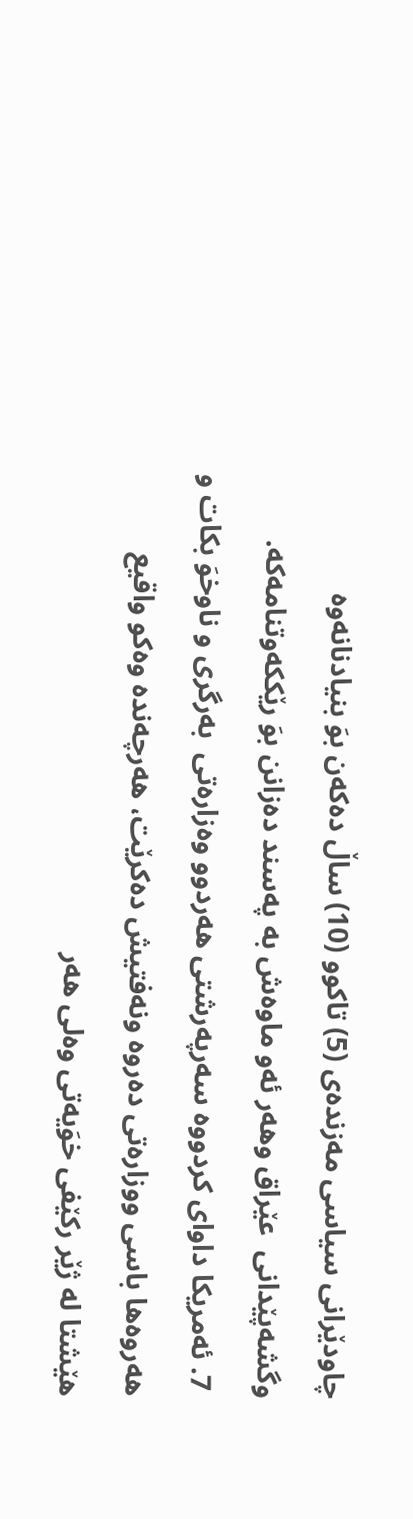چاودێرانی سیاسی مه‌زنده‌ی (5) تاكوو (10) ساڵ‌ ده‌كه‌ن بوَ بنیادنانه‌وه‌ وگشه‌پێدانی  عێراق وهه‌ر ئه‌و ماوه‌ش به‌ په‌سند ده‌زانن بوَ رێككه‌وتنامه‌كه‌.
 7. ئه‌مریكا داوای كردووه‌ سه‌رپه‌رشتی هه‌ردوو وه‌زاره‌تی  به‌رگری و ناوخوَ بكات و هه‌روه‌ها باسی ووزاره‌تی ده‌روه‌ ونه‌فتیش ده‌كرێت، هه‌رچه‌نده‌ وه‌كو واقیع هێشتا له‌ ژێر ركێفی خوَیه‌تی وه‌لی هه‌ر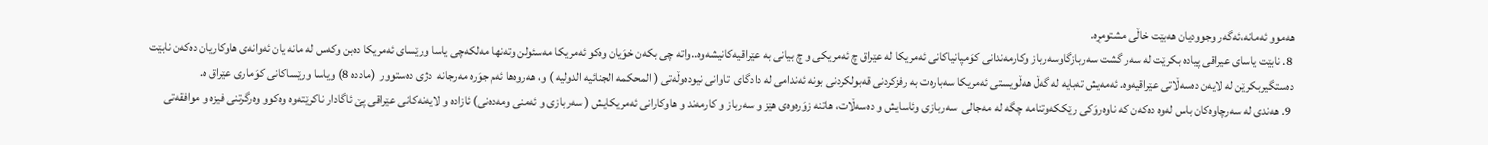هه‌موو ئه‌مانه‌،ئه‌گه‌ر وجوودیان هه‌بێت خاڵی مشتومڕه‌.
 8. نابێت یاسای عیراقی پیاده‌ بكرێت له‌ سه‌ر گشت سه‌ربازگاوسه‌رباز وكارمه‌ندانی كوَمپانیاكانی ئه‌مریكا له‌ عێراق چ ئه‌مریكی و چ بیانی به‌ عێراقیه‌كانیشه‌وه‌..واته‌ چی بكه‌ن خوَیان وه‌كو ئه‌مریكا مه‌سئولن وته‌نها مه‌لكه‌چی یاسا ورێسای ئه‌مریكا ده‌بن وكه‌س له‌ مانه‌ یان ئه‌وانه‌ی هاوكاریان ده‌كه‌ن نابێت ده‌ستگیربكرێن له‌ لایه‌ن ده‌سه‌ڵاتی عێراقیه‌وه‌. ئه‌مه‌یش ته‌بایه‌ له‌ گه‌ڵ‌ هه‌ڵویستی ئه‌مریكا سه‌باره‌ت به‌ رفزكردنی قه‌بولكردنی بونه‌ ئه‌ندامی له‌ دادگای  تاوانی نیوده‌وڵه‌تی ( المحكمه‌ الجنائیه‌ الدولیه‌ ) و، هه‌روه‌ها ئه‌م جوَره‌ مه‌رجانه‌  دژی ده‌ستوور  (مادده‌ 8) ویاسا ورێساكانی كوَماری عێراق ه‌.
 9. هه‌ندی له‌ سه‌رچاوه‌كان باس له‌وه‌ ده‌كه‌ن كه‌ ناوه‌روَكی رێككه‌وتنامه‌ چگه‌ له‌ مه‌جالی  سه‌ربازی وئاسایش و ده‌سه‌ڵات، هاتنه‌ زوَره‌وه‌ی هێز و سه‌رباز و كارمه‌ند و هاوكارانی ئه‌مریكایش ( سه‌ربازی و ئه‌منی ومه‌ده‌نی) ئازاده‌ و لایه‌نه‌كانی عێراقی پێ ئاگادار ناكرێته‌وه‌ وه‌كوو وه‌رگرتنی فیزه‌ و موافقه‌تی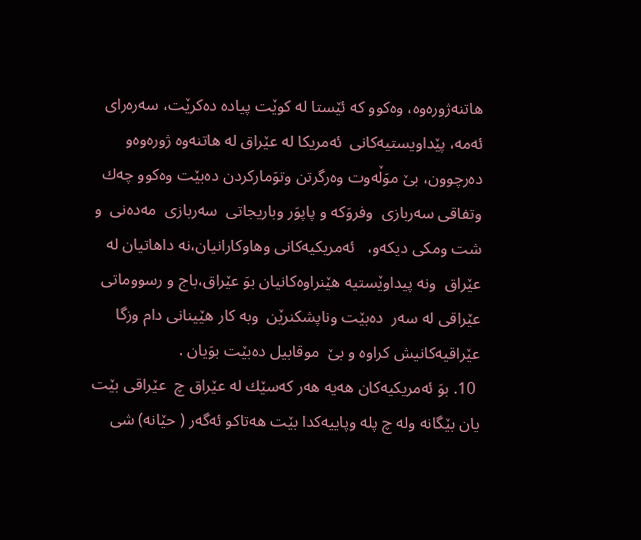هاتنه‌ژوره‌وه‌، وه‌كوو كه‌ ئێستا له‌ كوێت پیاده‌ ده‌كرێت، سه‌ره‌رای ئه‌مه‌، پێداویستیه‌كانی  ئه‌مریكا له‌ عێراق له‌ هاتنه‌وه‌ ژوره‌وه‌و ده‌رچوون، بێ موَڵه‌وت وه‌رگرتن وتوَماركردن ده‌بێت وه‌كوو چه‌ك وتفاقی سه‌ربازی  وفروَكه‌ و پاپوَر وباریجاتی  سه‌ربازی  مه‌ده‌نی  و شت ومكی دیكه‌و،   ئه‌مریكیه‌كانی وهاوكارانیان،نه‌ داهاتیان له‌ عێراق  ونه‌ پیداوێستیه‌ هێنراوه‌كانیان بوَ عێراق،باج و رسووماتی عێراقی له‌ سه‌ر  ده‌بێت وناپشكنرێن  وبه‌ كار هێینانی دام وزگا عێراقیه‌كانیش كراوه‌ و بێ  موقابیل ده‌بێت بوَیان .
 10. بوَ ئه‌مریكیه‌كان هه‌یه‌ هه‌ر كه‌سێك له‌ عێراق چ  عێراقی بێت یان بێگانه‌ وله‌ چ پله‌ وپاییه‌كدا بێت هه‌تاكو ئه‌گه‌ر ( حێانه‌) شی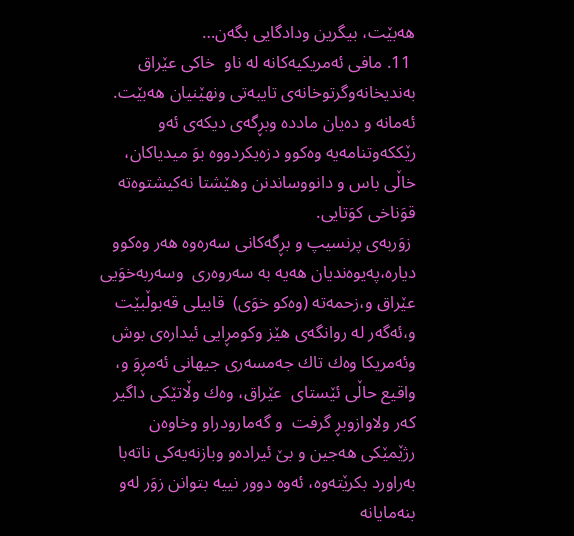هه‌بێت، بیگرین ودادگایی بگه‌ن…
 11. مافی ئه‌مریكیه‌كانه‌ له‌ ناو  خاكی عێراق به‌ندیخانه‌وگرتوخانه‌ی تایبه‌تی ونهێنیان هه‌بێت. ئه‌مانه‌ و ده‌یان مادده‌ وبڕگه‌ی دیكه‌ی ئه‌و رێككه‌وتنامه‌یه‌ وه‌كوو دزه‌یكردووه‌ بوَ میدیاكان، خاڵی باس و دانووساندنن وهێشتا نه‌كیشتوه‌ته‌ قوَناخی كوَتایی.
 زوَربه‌ی پرنسیپ و بڕگه‌كانی سه‌ره‌وه‌ هه‌ر وه‌كوو دیاره‌،په‌یوه‌ندیان هه‌یه‌ به‌ سه‌روه‌ری  وسه‌ربه‌خوَیی عێراق و،زحمه‌ته‌ (وه‌كو خوَی)  قابیلی قه‌بوڵبێت و،ئه‌گه‌ر له‌ روانگه‌ی هێز وكومڕایی ئیداره‌ی بوش  وئه‌مریكا وه‌ك تاك جه‌مسه‌ری جیهانی ئه‌مڕوَ و، واقیع حاڵی ئێستای  عێراق، وه‌ك وڵاتێكی داگیر كه‌ر ولاوازوبڕ گرفت  و گه‌مارودراو وخاوه‌ن رژێمێكی هه‌جین و بێ ئیراده‌و وبازنه‌یه‌كی ناته‌با به‌راورد بكرێته‌وه‌، ئه‌وه‌ دوور نییه‌ بتوانن زوَر له‌و بنه‌مایانه‌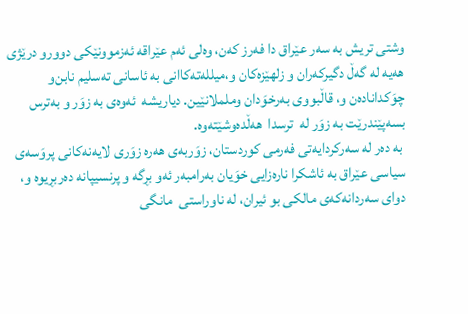وشتی تریش به‌ سه‌ر عێراق دا فه‌رز كه‌ن، وه‌لی ئه‌م عێراقه‌ ئه‌زموونێكی دوورو درێژی هه‌یه‌ له‌ گه‌ڵ‌ دگیركه‌ران و زلهێزه‌كان و،میلله‌ته‌كاانی به‌ ئاسانی ته‌سلیم نابن‌و چوَكداناده‌ن و، قاڵبووی به‌رخوَدان وململانێین. دیاریشه‌  ئه‌وه‌ی به‌ زوَر و به‌ترس بسه‌پێندرێت به‌ زوَر له‌  ترسدا  هه‌ڵده‌وشێته‌وه‌.
 به‌ ده‌ر له‌ سه‌ركردایه‌تی فه‌رمی كوردستان، زوَربه‌ی هه‌ره‌ زوَری لایه‌نه‌كانی پروَسه‌ی سیاسی عێراق به‌ ئاشكرا ناره‌زایی خوَیان به‌رامبه‌ر ئه‌و بڕگه‌ و پرنسیپانه‌ ده‌ربڕیوه‌ و، دوای سه‌ردانه‌كه‌ی مالكی بو ئیران، له‌ ناوراستی  مانگی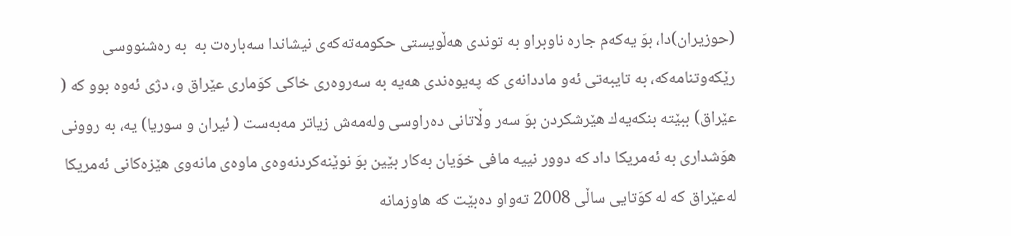(حوزیران)دا، بوَ یه‌كه‌م جاره‌ ناوبراو به‌ توندی هه‌ڵویستی حكومه‌ته‌كه‌ی نیشاندا سه‌باره‌ت به‌  به‌ ره‌شنووسی رێكه‌وتنامه‌كه‌، به‌ تایبه‌تی ئه‌و ماددانه‌ی كه‌ په‌یوه‌ندی هه‌یه‌ به‌ سه‌روه‌ری خاكی كوَماری عێراق و، دژی ئه‌وه‌ بوو كه‌ ( عێراق) ببێته‌ بنكه‌یه‌ك هێرشكردن بوَ سه‌ر وڵاتانی ده‌راوسی وله‌مه‌ش زیاتر مه‌به‌ست ( ئیران و سوریا) یه‌، به‌ روونی هوَشداری به‌ ئه‌مریكا داد كه‌ دوور نییه‌ مافی خوَیان به‌كار بێین بوَ نوێنه‌كردنه‌وه‌ی ماوه‌ی مانه‌وی هێزه‌كانی ئه‌مریكا له‌عێراق كه‌ له‌ كوَتایی ساڵی 2008 ته‌واو ده‌بێت كه‌ هاوزمانه‌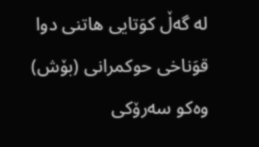له‌ گه‌ڵ‌ كوَتایی هاتنی دوا قوَناخی حوكمرانی (بۆش) وه‌كو سه‌رۆكی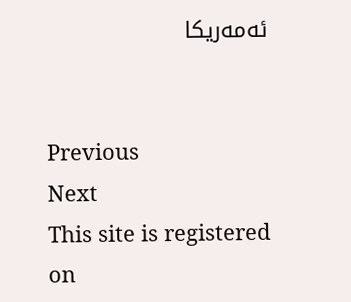ئه‌مه‌ریكا


Previous
Next
This site is registered on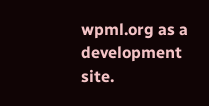wpml.org as a development site.